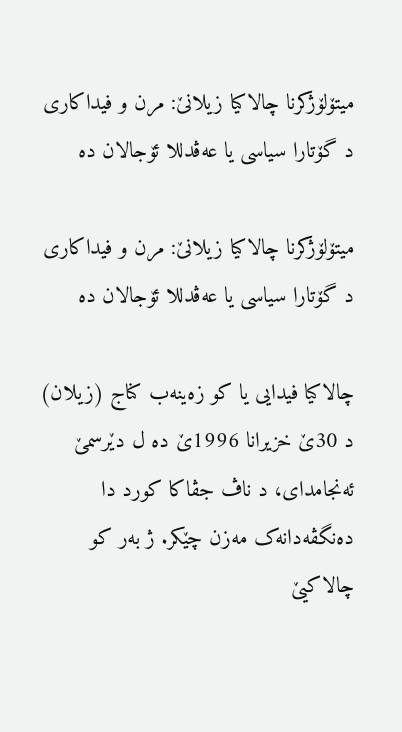میتۆلۆژکرنا چالاکیا زیلانێ: مرن و فیداکاری د گۆتارا سیاسی یا عەڤدللا ئۆجالان دە

میتۆلۆژکرنا چالاکیا زیلانێ: مرن و فیداکاری د گۆتارا سیاسی یا عەڤدللا ئۆجالان دە

چالاکیا فیدایی یا کو زەینەب کناج (زیلان) د 30ێ خزیرانا 1996ێ دە ل دێرسمێ ئەنجامدای، د ناڤ جڤاکا کورد دا دەنگڤەدانەک مەزن چێکر. ژ بەر کو چالاکیێ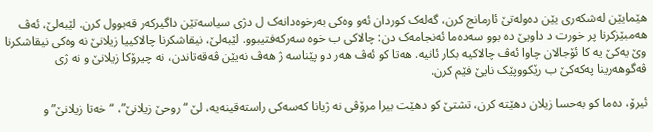ھێمایێن لەشکەری یێن دەولەتێ ئارمانج کرن، گەلەک کوردان ئەو وەکی بەرخوەدانەک ل دژی سیاسەتێن داگیرکەر قەبوول کرن. لێبەلێ، ئەڤ ھەمبێزکرنا پر خورت د داویێ دە بوو سەدەما ئەنجامەک دن: چالاکی ب خوە سەرکەفتیبوو. لێبەلێ، نیقاشکرنا چالاکییا زیلانێ نە وەکی نیقاشکرنا وێ یەکێ یە کا ئۆجالان چاوا ئەڤ چالاکیە بکار ئانیە. ھەتا کو ئەڤ ھەر دو پێناسە ژ ھەڤ نەیێن ڤەقەتاندن، نە چیرۆکا زیلانێ و نە ژی ڤەگوھەرینا پەکەکێ ب رێکووپێک نایێ فێم کرن.

ئیرۆ، دەما کو بەحسا زیلان دهێتە کرن، تشتێ کو دهێت بیرا مرۆڤی نە ژیانا کەسەکی راستەقینەیە، لێ “روحێ زیلانێ”، “خەتا زیلانێ” و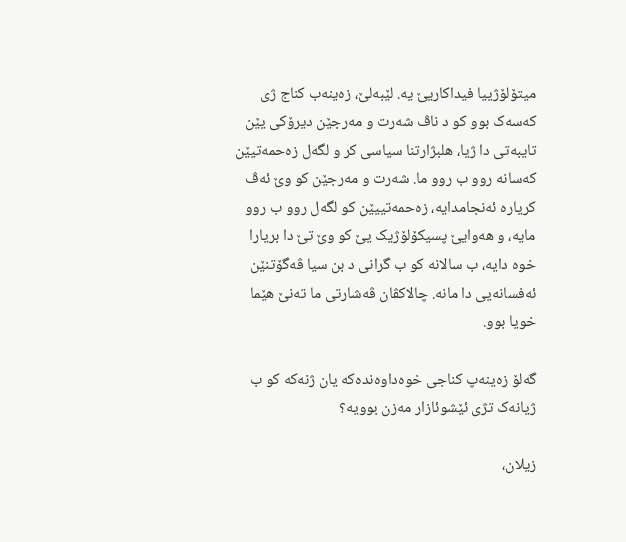میتۆلۆژییا فیداکاریێ یە. لێبەلێ، زەینەب کناج ژی کەسەک بوو کو د ناڤ شەرت و مەرجێن دیرۆکی یێن تایبەتی دا ژیا، ھلبژارتنا سیاسی کر و لگەل زەحمەتیێن کەسانە روو ب روو ما. شەرت و مەرجێن کو وێ ئەڤ کریارە ئەنجامدایە، زەحمەتییێن کو لگەل روو ب روو مایە، و ھەوایێ پسیکۆلۆژیک یێ کو وێ تێ دا بریارا خوە دایە، ب سالانە کو ب گرانی د بن سیا ڤەگۆتنێن ئەفسانەیی دا مانە. چالاکڤان ڤەشارتی ما تەنێ ھێما خویا بوو.

گەلۆ زەینەپ کناجی خوەداوەندەکە یان ژنەکە کو ب ژیانەک تژی ئێشوئازار مەزن بوویە؟

زیلان،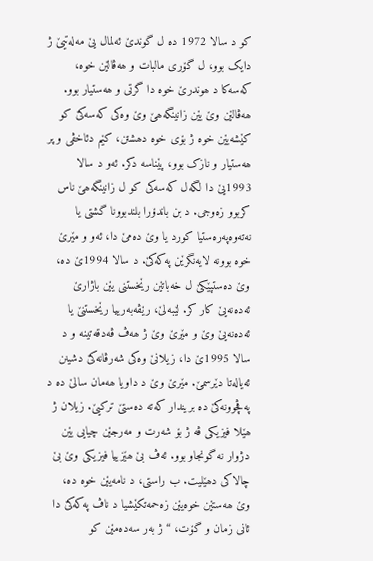کو د سالا 1972 دە ل گوندێ ئەلمال یێ مەلەتیێ ژ دایک بوو، ل گۆری مالبات و ھەڤالێن خوە، کەسەکا د ھوندرێ خوە دا گرتی و ھەستیار بوو. ھەڤالێن وێ یێن زانینگەھێ وێ وەکی کەسەکێ کو کێشەیێن خوە ژ بۆی خوە دھشتن، کێم دئاخڤی و پر ھەستیار و نازک بوو، پێناسە دکر. ئەو د سالا 1993یێ دا لگەل کەسەکی کو ل زانینگەھێ ناس کربوو زەوجی. د بن باندۆرا بلندبوونا گشتی یا نەتەوەپەرەستیا کورد یا وێ دەمێ دا، ئەو و مێرێ خوە بوونە لایەنگرێن پەکەکێ. د سالا 1994ێ دە، وێ دەستپێکێ ل خەباتێن رێخستنی یێن باژارێ ئەدەنەیێ کار کر. لێبەلێ، رێڤەبەرییا رێخستنێ یا ئەدەنەیێ وێ و مێرێ وێ ژ ھەڤ ڤەدقەتینە و د سالا 1995ێ دا، زیلانێ وەکی شەرڤانەکێ دشینن ئەیالەتا دێرسمێ. مێرێ وێ د داویا ھەمان سالێ دە د پەڤچوونەکێ دە بریندار کەتە دەستێ ترکیێ. زیلان ژ ھێلا فیزیکی ڤە ژ بۆ شەرت و مەرجێن چیایی یێن دژوار نە گونجاو بوو. ئەڤ بێ ھێزییا فیزیکی وێ بێ چالاکی دھێلیت. ب راستی، د نامەیێن خوە دە، وێ ھەستێن خوەیێن زەحمەتکێشیا د ناڤ پەکەکێ دا ئانی زمان و گۆت، “ژ بەر سەدەمێن کو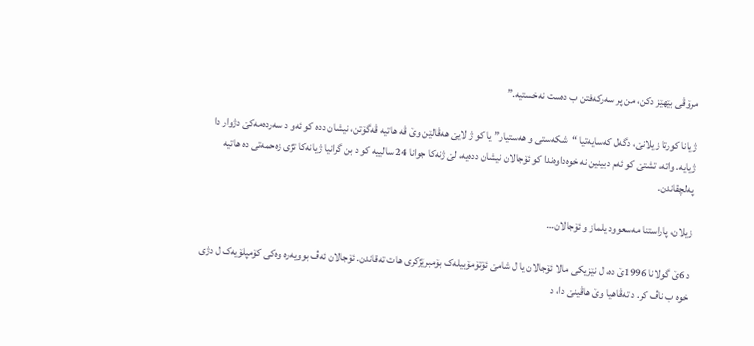مرۆڤی بێھێز دکن، من پر سەرکەفتن ب دەست نەخستیە.”

ژیانا کورتا زیلانێ، دگەل کەسایەتیا “شکەستی و ھەستیار” یا کو ژ لایێ ھەڤالێن وێ ڤە ھاتیە ڤەگۆتن، نیشان ددە کو ئەو د سەردەمەکێ دژوار دا ژیایە. واتە، تشتێ کو ئەم دبینین نە خوەداوەندا کو ئۆجالان نیشان ددەیە، لێ ژنەکا جوانا 24 سالییە کو د بن گرانیا ژیانەکا تژی زەحمەتی دە ھاتیە پەلچقاندن.

زیلان، پاراستنا مەسعوود یلماز و ئۆجالان…

د 6ێ گولانا 1996ێ دە، ل نێزیکی مالا ئۆجالان یا ل شامێ ئۆتۆمۆبیلەک بۆمبرێژکری ھات تەقاندن. ئۆجالان ئەڤ بوویەرە وەکی کۆمپلۆیەک ل دژی خوە ب ناڤ کر. د تەڤاھیا وێ ھاڤینێ دا، د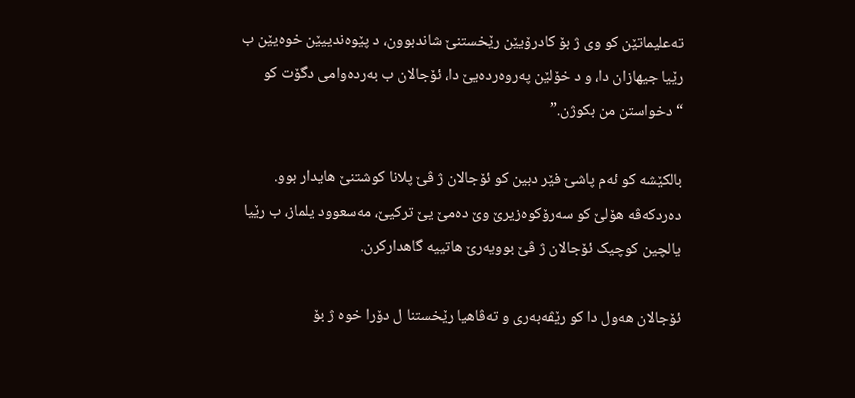تەعلیماتێن کو وی ژ بۆ کادرۆیێن رێخستنێ شاندبوون، د پێوەندییێن خوەیێن ب رێیا جیھازان دا، و د خۆلێن پەروەردەیێ دا، ئۆجالان ب بەردەوامی دگۆت کو “دخواستن من بکوژن.”

بالکێشە کو ئەم پاشێ فێر دبین کو ئۆجالان ژ ڤێ پلانا کوشتنێ ھایدار بوو. دەردکەڤە ھۆلێ کو سەرۆکوەزیرێ وێ دەمێ یێ ترکیێ، مەسعوود یلماز، ب رێیا یالچین کوچیک ئۆجالان ژ ڤێ بوویەرێ ھاتییە گاھدارکرن.

ئۆجالان ھەول دا کو رێڤەبەری و تەڤاھیا رێخستنا ل دۆرا خوە ژ بۆ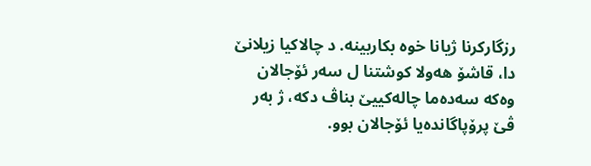رزگارکرنا ژیانا خوە بکاربینە. د چالاکیا زیلانێ دا، قاشۆ هەولا کوشتنا ل سەر ئۆجالان وەکە سەدەما چالەکییێ بناڤ دکە، ژ بەر ڤێ پرۆپاگاندەیا ئۆجالان بوو.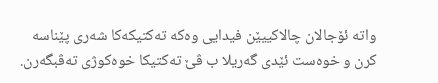واتە ئۆجالان چالاکییێن فیدایی وەکە تەکتیکەکا شەری پێناسە کرن و خوەست ئێدی گەریلا ب ڤێ تەکتیکا خوەکوژی تەڤبگەرن.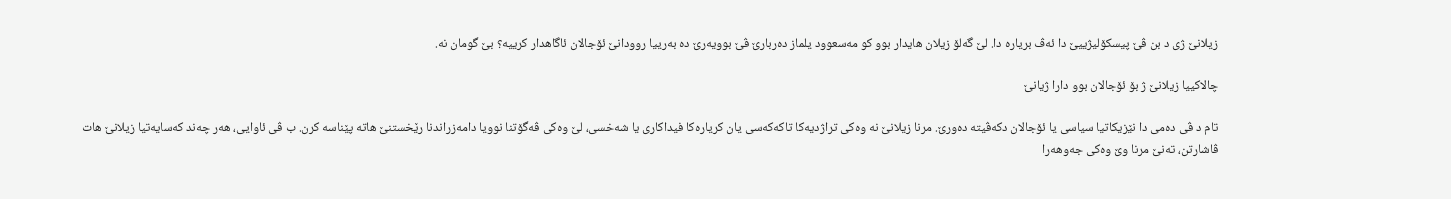زیلانێ ژی د بن ڤێ پیسکۆلیژییێ دا ئەڤ بریارە دا. لێ گەلۆ زیلان ھایدار بوو کو مەسعوود یلماز دەربارێ ڤێ بوویەرێ دە بەرییا روودانێ ئۆجالان ئاگاھدار کرییە؟ بێ گومان نە.

چالاکییا زیلانێ ژ بۆ ئۆجالان بوو دارا ژیانێ

تام د ڤی دەمی دا نێزیکاتیا سیاسی یا ئۆجالان دکەڤیتە دەورێ. مرنا زیلانێ نە وەکی تراژدیەکا تاکەکەسی یان کریارەکا فیداکاری یا شەخسی، لێ وەکی ڤەگۆتنا نوویا دامەزراندنا رێخستنێ ھاتە پێناسە کرن. ب ڤی ئاوایی، ھەر چەند کەسایەتیا زیلانێ ھات ڤاشارتن، تەنێ مرنا وێ وەکی جەوھەرا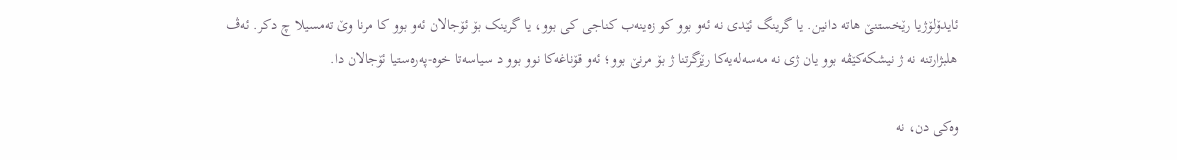ئایدۆلۆژیا رێخستنێ ھاتە دانین. یا گرینگ ئێدی نە ئەو بوو کو زەینەب کناجی کی بوو، یا گرینک بۆ ئۆجالان ئەو بوو کا مرنا وێ تەمسیلا چ دکر. ئەڤ ھلبژارتنە نە ژ نیشکەکێڤە بوو یان ژی نە مەسەلەیەکا رێزگرتنا ژ بۆ مرنێ بوو؛ ئەو قۆناغەکا نوو بوو د سیاسەتا خوە-پەرەستیا ئۆجالان دا.

وەکی دن، نە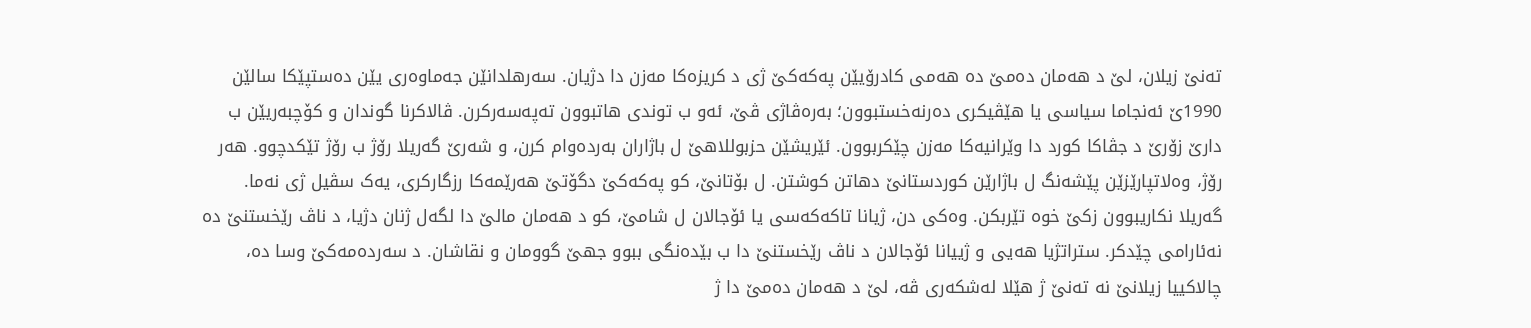تەنێ زیلان، لێ د ھەمان دەمێ دە ھەمی کادرۆیێن پەکەکێ ژی د کریزەکا مەزن دا دژیان. سەرھلدانێن جەماوەری یێن دەستپێکا سالێن 1990ێ ئەنجاما سیاسی یا ھێڤیکری دەرنەخستبوون؛ بەرەڤاژی ڤێ، ئەو ب توندی ھاتبوون تەپەسەرکرن. ڤالاکرنا گوندان و کۆچبەریێن ب دارێ زۆرێ د جڤاکا کورد دا وێرانیەکا مەزن چێکربوون. ئێریشێن حزبوللاھێ ل باژاران بەردەوام کرن، و شەرێ گەریلا رۆژ ب رۆژ تێکدچوو. ھەر رۆژ، وەلاتپارێزێن پێشەنگ ل باژارێن کوردستانێ دھاتن کوشتن. ل بۆتانێ، کو پەکەکێ دگۆتێ ھەرێمەکا رزگارکری، یەک سڤیل ژی نەما. گەریلا نکاریبوون زکێ خوە تێربکن. وەکی دن، ژیانا تاکەکەسی یا ئۆجالان ل شامێ، کو د ھەمان مالێ دا لگەل ژنان دژیا، د ناڤ رێخستنێ دە نەئارامی چێدکر. ستراتژیا ھەیی و ژییانا ئۆجالان د ناڤ رێخستنێ دا ب بێدەنگی ببوو جھێ گوومان و نقاشان. د سەردەمەکێ وسا دە، چالاکییا زیلانێ نە تەنێ ژ ھێلا لەشکەری ڤە، لێ د ھەمان دەمێ دا ژ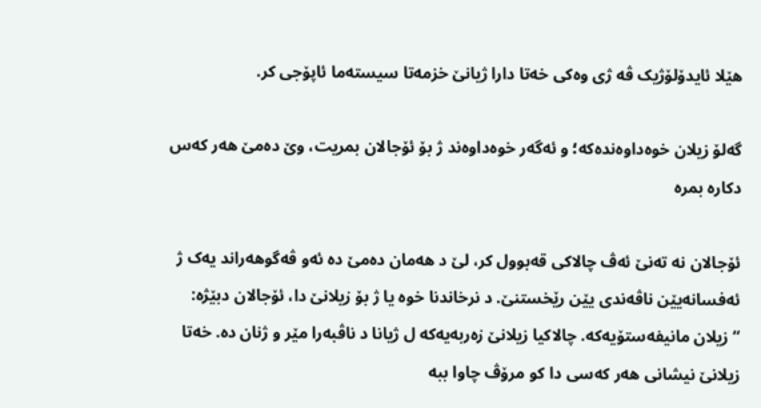ھێلا ئایدۆلۆژیک ڤە ژی وەکی خەتا دارا ژیانێ خزمەتا سیستەما ئاپۆجی کر.

گەلۆ زیلان خوەداوەندەکە؛ و ئەگەر خوەداوەند ژ بۆ ئۆجالان بمریت، وێ دەمێ ھەر کەس دکارە بمرە

ئۆجالان نە تەنێ ئەڤ چالاکی قەبوول کر، لێ د ھەمان دەمێ دە ئەو ڤەگوھەراند یەک ژ ئەفسانەیێن ناڤەندی یێن رێخستنێ. د نرخاندنا خوە یا ژ بۆ زیلانێ دا، ئۆجالان دبێژە: “زیلان مانیفەستۆیەکە. چالاکیا زیلانێ زەربەیەکە ل ژیانا د ناڤبەرا مێر و ژنان دە. خەتا زیلانێ نیشانی ھەر کەسی دا کو مرۆڤ چاوا ببە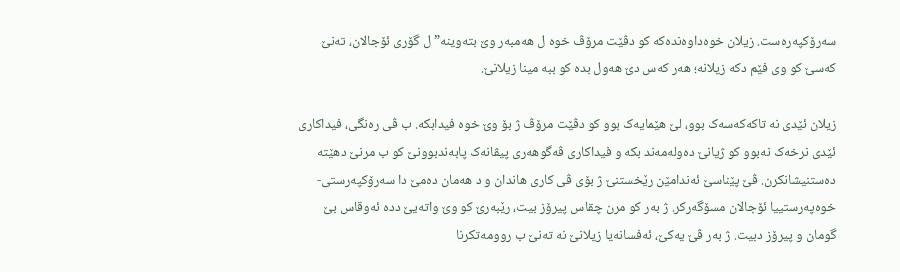سەرۆکپەرەست. زیلان خوەداوەندەکە کو دڤێت مرۆڤ خوە ل هەمبەر وێ بتەوینە” ل گۆری ئۆجالان، تەنێ کەسێ کو وی فێم دکە زیلانە؛ ھەر کەس دێ ھەول بدە کو ببە مینا زیلانێ.

زیلان ئێدی نە تاکەکەسەک بوو، لێ ھێمایەک بوو کو دڤێت مرۆڤ ژ بۆ وێ خوە فیدابکە. ب ڤی رەنگی، فیداکاری ئێدی نرخەک نەبوو کو ژیانێ دەولەمەند بکە و فیداکاری ڤەگوھەری پیڤانەک پابەندبوونێ کو ب مرنێ دهێتە دەستنیشانکرن. ڤێ پێناسێ ئەندامێن رێخستنێ ژ بۆی ڤی کاری هاندان و د ھەمان دەمێ دا سەرۆکپەرستی-خوەپەرستییا ئۆجالان مسۆگەرکر. ژ بەر کو مرن چقاس پیرۆز بیت، رێبەرێ کو وێ واتەیێ ددە ئەوقاس بێ گومان و پیرۆز دبیت. ژ بەر ڤێ یەکێ، ئەفسانەیا زیلانێ نە تەنێ ب روومەتکرنا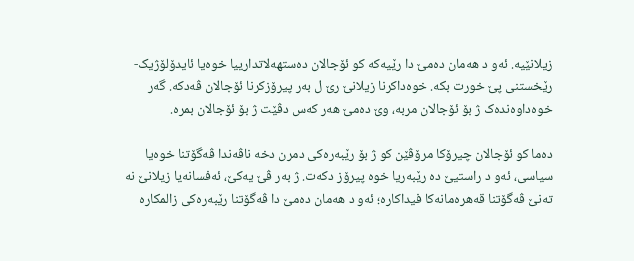زیلانێیە. ئەو د ھەمان دەمێ دا رێیەکە کو ئۆجالان دەستهەلاتدارییا خوەیا ئایدۆلۆژیک-رێخستنی پێ خورت بکە. خوەداکرنا زیلانێ رێ ل بەر پیرۆزکرنا ئۆجالان ڤەدکە. گەر خوەداوەندەک ژ بۆ ئۆجالان مربە، وێ دەمێ ھەر کەس دڤێت ژ بۆ ئۆجالان بمرە.

دەما کو ئۆجالان چیرۆکا مرۆڤێن کو ژ بۆ رێبەرەکی دمرن دخە ناڤەندا ڤەگۆتنا خوەیا سیاسی، ئەو د راستیێ دە رێبەریا خوە پیرۆز دکەت. ژ بەر ڤێ یەکێ، ئەفسانەیا زیلانێ نە تەنێ ڤەگۆتنا قەهرەمانەکا فیداکارە؛ ئەو د ھەمان دەمێ دا ڤەگۆتنا رێبەرەکی زالمکارە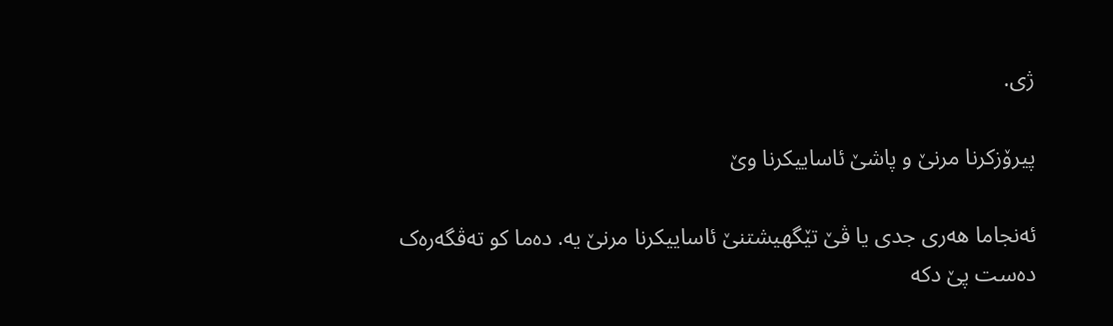ژی.

پیرۆزکرنا مرنێ و پاشێ ئاساییکرنا وێ

ئەنجاما ھەری جدی یا ڤێ تێگھیشتنێ ئاساییکرنا مرنێ یە. دەما کو تەڤگەرەک دەست پێ دکە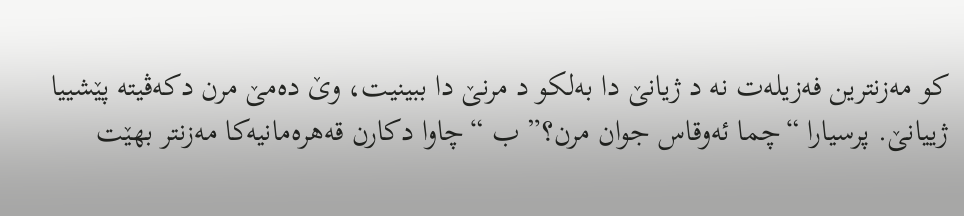کو مەزنترین فەزیلەت نە د ژیانێ دا بەلکو د مرنێ دا ببینیت، وێ دەمێ مرن دکەڤیتە پێشییا ژییانێ. پرسیارا “چما ئەوقاس جوان مرن؟” ب “چاوا دکارن قەهرەمانیەکا مەزنتر بهێت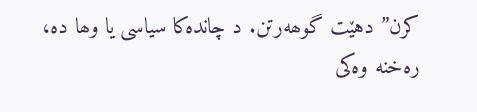کرن” دهێت گوھەرتن. د چاندەکا سیاسی یا وھا دە، رەخنە وەکی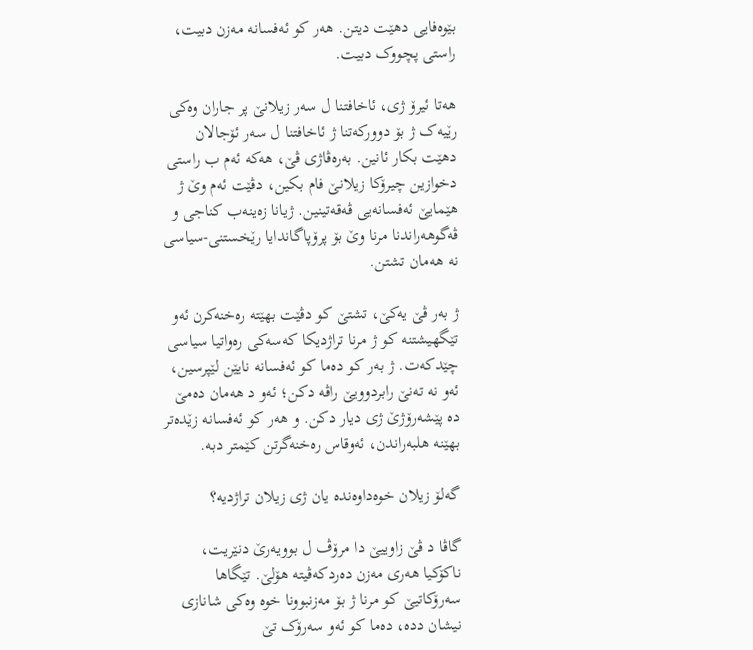بێوەفایی دهێت دیتن. ھەر کو ئەفسانە مەزن دبیت، راستی پچووک دبیت.

ھەتا ئیرۆ ژی، ئاخافتنا ل سەر زیلانێ پر جاران وەکی رێیەک ژ بۆ دوورکەتنا ژ ئاخافتنا ل سەر ئۆجالان دهێت بکار ئانین. بەرەڤاژی ڤێ، ھەکە ئەم ب راستی دخوازین چیرۆکا زیلانێ فام بکین، دڤێت ئەم وێ ژ ھێمایێ ئەفسانەیی ڤەقەتینین. ژیانا زەینەب کناجی و ڤەگوھەراندنا مرنا وێ بۆ پرۆپاگاندایا رێخستنی-سیاسی نە ھەمان تشتن.

ژ بەر ڤێ یەکێ، تشتێ کو دڤێت بهێتە رەخنەکرن ئەو تێگھیشتنە کو ژ مرنا تراژدیکا کەسەکی رەواتیا سیاسی چێدکەت. ژ بەر کو دەما کو ئەفسانە نایێن لێپرسین، ئەو نە تەنێ رابردوویێ راڤە دکن؛ ئەو د ھەمان دەمێ دە پێشەرۆژێ ژی دیار دکن. و ھەر کو ئەفسانە زێدەتر بهێنە ھلبەراندن، ئەوقاس رەخنەگرتن کێمتر دبە.

گەلۆ زیلان خوەداوەندە یان ژی زیلان تراژدیە؟

گاڤا د ڤێ زاوییێ دا مرۆڤ ل بوویەرێ دنێریت، ناکۆکیا ھەری مەزن دەردکەڤیتە ھۆلێ. تێگاھا سەرۆکاتیێ کو مرنا ژ بۆ مەزنبوونا خوە وەکی شانازی نیشان ددە، دەما کو ئەو سەرۆک تێ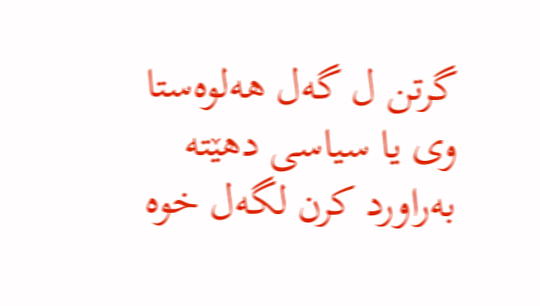گرتن ل گەل ھەلوەستا وی یا سیاسی دهێتە بەراورد کرن لگەل خوە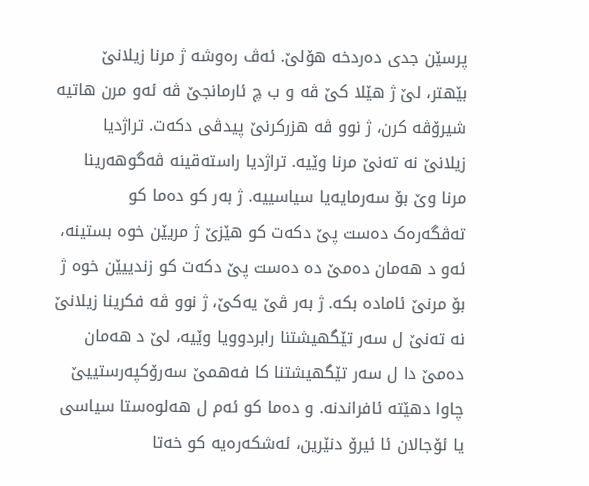پرسێن جدی دەردخە ھۆلێ. ئەڤ رەوشە ژ مرنا زیلانێ بێھتر، لێ ژ ھێلا کێ ڤە و ب چ ئارمانجێ ڤە ئەو مرن ھاتیە شیرۆڤە کرن، ژ نوو ڤە هزرکرنێ پیدڤی دکەت. تراژدیا زیلانێ نە تەنێ مرنا وێیە. تراژدیا راستەقینە ڤەگوھەرینا مرنا وێ بۆ سەرمایەیا سیاسییە. ژ بەر کو دەما کو تەڤگەرەک دەست پێ دکەت کو ھێزێ ژ مریێن خوە بستینە، ئەو د ھەمان دەمێ دە دەست پێ دکەت کو زندییێن خوە ژ بۆ مرنێ ئامادە بکە. ژ بەر ڤێ یەکێ، ژ نوو ڤە فکرینا زیلانێ نە تەنێ ل سەر تێگھیشتنا رابردوویا وێیە، لێ د ھەمان دەمێ دا ل سەر تێگھیشتنا کا فەھمێ سەرۆکپەرستییێ چاوا دهێتە ئافراندنە. و دەما کو ئەم ل ھەلوەستا سیاسی یا ئۆجالان ئا ئیرۆ دنێرین، ئەشکەرەیە کو خەتا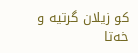کو زیلان گرتیە و خەتا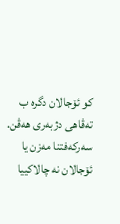کو ئۆجالان دگرە ب تەڤاھی دژبەری ھەڤن. سەرکەفتنا مەزن یا ئۆجالان نە چالاکییا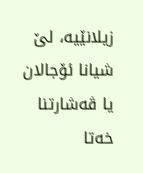زیلانێیە، لێ شیانا ئۆجالان یا ڤەشارتنا خەتا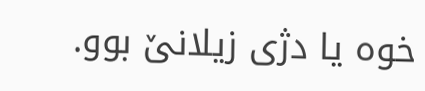خوە یا دژی زیلانێ بوو.